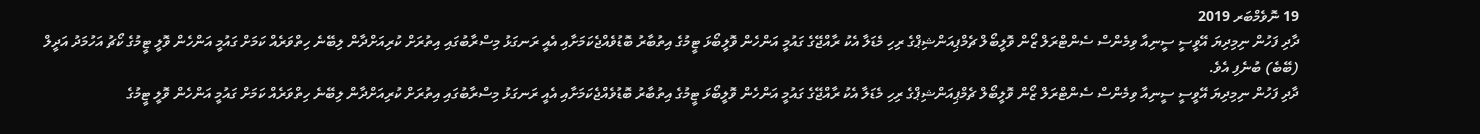19 ނޮވެމްބަރ 2019
ދާދި ފަހުން ނިމިދިޔަ އޭވީސީ ސީނިއާ ވިމެންސް ސެންޓްރަލް ޒޯން ވޮލީބޯލް ޗެމްޕިއަންޝިޕްގެ ރިހި މެޑަލާ އެކު ރާއްޖޭގެ ގައުމީ އަންހެން ވޮލީބޯޅަ ޓީމުގެ އިތުބާރު ބޮޑުވެއްޖެކަމަށާއި އެއީ ރަނގަޅު މިސްރާބުގައި އިތުރަށް ކުރިއަށްދާން ލިބޭނެ ހިތްވަރެއް ކަމަށް ގައުމީ އަންހެން ވޮލީ ޓީމުގެ ކޯޗު އަހުމަދު އަދީލް (ބޭބެ) ބުނެފި އެވެ.
ދާދި ފަހުން ނިމިދިޔަ އޭވީސީ ސީނިއާ ވިމެންސް ސެންޓްރަލް ޒޯން ވޮލީބޯލް ޗެމްޕިއަންޝިޕްގެ ރިހި މެޑަލާ އެކު ރާއްޖޭގެ ގައުމީ އަންހެން ވޮލީބޯޅަ ޓީމުގެ އިތުބާރު ބޮޑުވެއްޖެކަމަށާއި އެއީ ރަނގަޅު މިސްރާބުގައި އިތުރަށް ކުރިއަށްދާން ލިބޭނެ ހިތްވަރެއް ކަމަށް ގައުމީ އަންހެން ވޮލީ ޓީމުގެ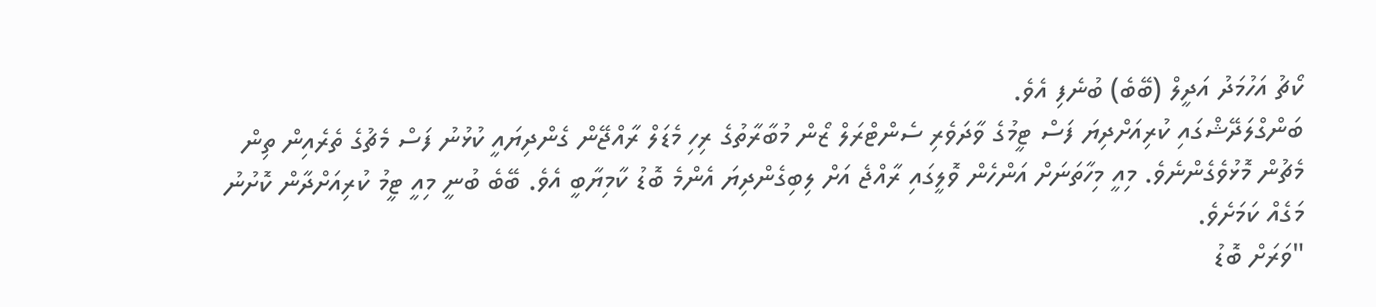ކޯޗު އަހުމަދު އަދީލް (ބޭބެ) ބުނެފި އެވެ.
ބަންގްލަދޭޝްގައި ކުރިއަށްދިޔަ ފަސް ޓީމުގެ ވާދަވެރި ސެންޓްރަލް ޒޯން މުބާރާތުގެ ރިހި މެޑަލް ރާއްޖޭން ގެންދިޔައީ ކުޅުނު ފަސް މެޗުގެ ތެރެއިން ތިން މެޗުން މޮޅުވެގެންނެވެ. މިއީ މިހާތަނަށް އަންހެން ވޮލީގައި ރާއްޖެ އަށް ލިބިގެންދިޔަ އެންމެ ބޮޑު ކާމިޔާބީ އެވެ. ބޭބެ ބުނީ މިއީ ޓީމު ކުރިއަށްދާން ކޮށުނު މަގެއް ކަމަށެވެ.
"ވަރަށް ބޮޑު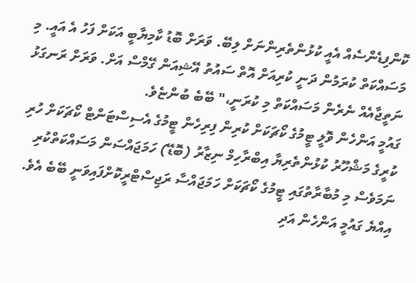ކޮންފިޑެންސެއް އެއީ ކުޅުންތެރިންނަށް ލިބޭ. ވަރަށް ބޮޑު ކާމިޔާބީ އަކަށް ފަހު އެ އައީ. މި މަސައްކަތް ކުރަމުން ދަނީ ކުރިއަށް އޮތް ސައުތު އޭޝިއަން ގޭމްސް އަށް. ވަރަށް ރަނގަޅު ނަތީޖާއެއް ނެރެން މަސައްކަތް މި ކުރަނީ،" ބޭބެ ބުންޏެވެ.
ގައުމީ އަންހެން ވޮލީ ޓީމުގެ ކޯޗަކަށް ކުރިން ފިރިހެން ޓީމުގެ އެސިސްޓަންޓް ކޯޗަކަށް ހުރި ކުރީގެ މަޝްހޫރު ކުޅުންތެރިޔާ އިބްރާހިމް ނިޒާރު (ބޮޑޭ) ހަމަޖައްސަން މަސައްކަތްކުރި ނަމަވެސް މި މުބާރާތުގައި ޓީމުގެ ކޯޗަކަށް ހަމަޖައްސާ ރަޖިސްޓްރީކޮށްފައިވަނީ ބޭބެ އެވެ. އިއްޔެ ގައުމީ އަންހެން އަދި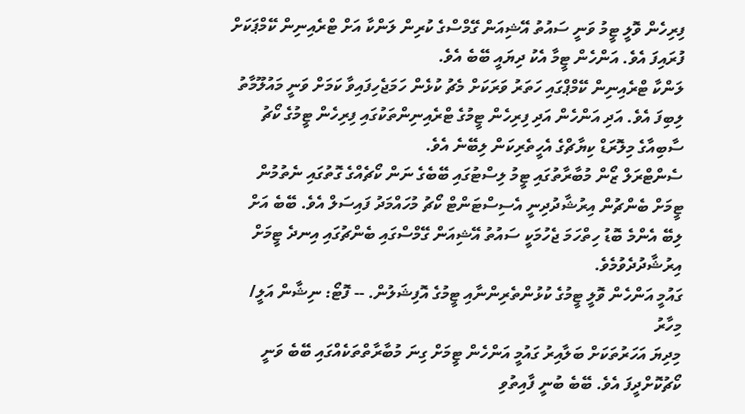ފިރިހެން ވޮލީ ޓީމު ވަނީ ސައުތު އޭޝިއަން ގޭމްސްގެ ކުރިން ލަންކާ އަށް ޓްރެއިނިން ކޭމްޕަކަށް ފުރައިފަ އެވެ. އަންހެން ޓީމާ އެކު ދިޔައީ ބޭބެ އެވެ.
ލަންކާ ޓްރެއިނިން ކޭމްޕްގައި ހަތަރު ވަރަކަށް މެޗު ކުޅެން ހަމަޖެހިފައިވާ ކަމަށް ވަނީ މައުލޫމާތު ލިބިފަ އެވެ. އަދި އަންހެން އަދި ފިރިހެން ޓީމުގެ ޓްރެއިނިންތަކުގައި ފިރިހެން ޓީމުގެ ކޯޗު ސާބިއާގެ މިލޮރަޑް ކިޔާޗްގެ އެހީތެރިކަން ލިބޭނެ އެވެ.
ސެންޓްރަލް ޒޯން މުބާރާތުގައި ޓީމު ލިސްޓުގައި ބޭބެގެ ނަން ކޯޗެއްގެ ގޮތުގައި ނެތުމުން ޓީމަށް ބެންޗުން އިރުޝާދުދިނީ އެސިސްޓަންޓް ކޯޗު މުހައްމަދު ފައިސަލް އެވެ. ބޭބެ އަށް ލިބޭ އެންމެ ބޮޑު ހިތްހަމަ ޖެހުމަކީ ސައުތު އޭޝިއަން ގޭމްސްގައި ބެންޗުގައި އިނދެ ޓީމަށް އިރުޝާދުދެވުމެވެ.
ގައުމީ އަންހެން ވޮލީ ޓީމުގެ ކުޅުންތެރިންނާއި ޓީމުގެ އޮފިޝަލުން. -- ފޮޓޯ: ނިޝާން އަލީ/ މިހާރު
މިދިޔަ އަހަރުތަކަށް ބަލާއިރު ގައުމީ އަންހެން ޓީމަށް ގިނަ މުބާރާތްތަކެއްގައި ބޭބެ ވަނީ ކޯޗުކޮށްދީފަ އެވެ. ބޭބެ ބުނީ ފާއިތުވި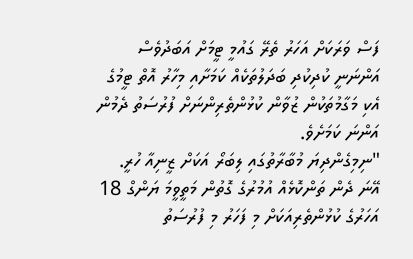ފަސް ވަރަކަށް އަހަރު ތެރޭ ގައުމީ ޓީމަށް އަބަދުވެސް އަންނަނީ ކުދިކުދި ބަދަލުތަކެއް ކަމަށާއި މިހާރު އޮތް ޓީމުގެ އެކި މަގާމުތަކުން ޒުވާން ކުޅުންތެރިންނަށް ފުރުސަތު ދެމުން އަންނަ ކަމަށެވެ.
"ނިމިގެންދިޔަ މުބާރާތުގައި ލިބަރޯ އަކަށް ޒީނިއާ ހުރީ. އޭނަ ދެން ތަންކޮޅެއް އުމުރުގެ ގޮތުން މަތީވީމަ ޔަންގް 18 އަހަރުގެ ކުޅުންތެރިއަކަށް މި ފަހަރު މި ފުރުސަތު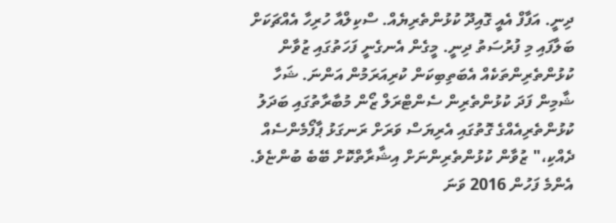ދިނީ. އަފާފް އެއީ ގޮއިދޫ ކުޅުންތެރިޔެއް. ސްކިލްއާ ހުރިހާ އެއްޗަކަށް ބަލާފައި މި ފުރުސަތު ދިނީ. މީގެން އެނގެނީ ފަހަތުގައި ޒުވާން ކުޅުންތެރިންތަކެއް އެބަތިބިކަން ކުރިއަރަމުން އަންނަ. ޝަހާ ޝާމިން ފަދަ ކުޅުންތެރިން ސެންޓްރަލް ޒޯން މުބާރާތުގައި ބަދަލު ކުޅުންތެރިއެއްގެ ގޮތުގައި އެރިޔަސް ވަރަށް ރަނގަޅު ޕާފޯމެންސެއް ދެއްކި،" ޒުވާން ކުޅުންތެރިންނަށް އިޝާރާތްކޮށް ބޭބެ ބުންޏެވެ.
އެންމެ ފަހުން 2016 ވަނަ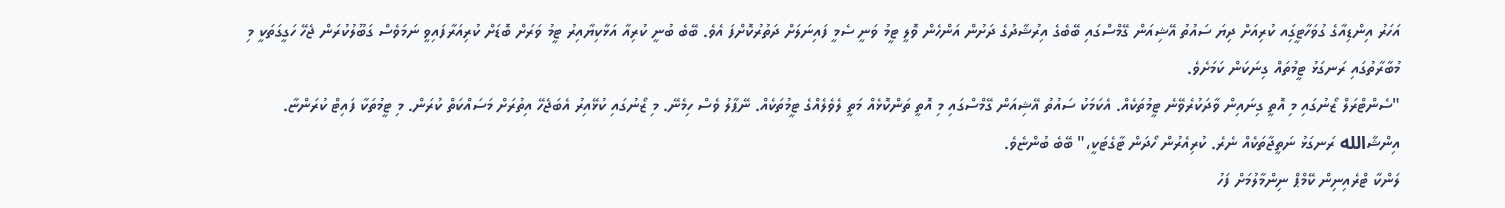އަހަރު އިންޑިއާގެ ގުވަހާޓީގަިއ ކުރިއަށް ދިޔަ ސައުތު އޭޝިއަން ގޭމްސްގައި ބޭބެގެ އިރުޝާދުގެ ދަށުން އަންހެން ވޮލީ ޓީމު ވަނީ ސެމީ ފައިނަލަށް ދަތުރުކޮށްފަ އެވެ. ބޭބެ ބުނީ ކުރިއާ އަޅާކިޔާއިރު ޓީމު ވަރަށް ބޮޑަށް ކުރިއަރާފައިވީ ނަމަވެސް ގަބޫލުކުރަން ޖެހޭ ހަގީގަތަކީ މި މުބާރާތުގައި ރަނގަޅު ޓީމުތައް ގިނަކަން ކަމަށެވެ.
"ސެންޓްރަލް ޒޯނުގައި މި އޮތީ ގިނައިން ވާދަކުރެވޭނެ ޓީމުތަކެއް. އެކަމަކު ސައުތު އޭޝިއަން ގޭމްސްގައި މި އޮތީ ތަންކޮޅެއް މަތީ ލެވެލެއްގެ ޓީމުތަކެއް. ނޭޕާލު ވެސް ހިމެނޭ. މި ޒޯނުގައި ކުޅޭއިރު އެބަޖެހޭ އިތުރަށް މަސައްކަތް ކުރަން. މި ޓީމުތަކާ ފައިޓް ކުރަންޏާ. އިންޝާالله ރަނގަޅު ނަތީޖާތަކެއް ނެރެ. ކުރިއެރުން ހޯދަން ޓާގެޓަކީ،" ބޭބެ ބުންޏެވެ.
ލަންކާ ޓްރެއިނިން ކޭމްޕް ނިންމާލުމަށް ފަހު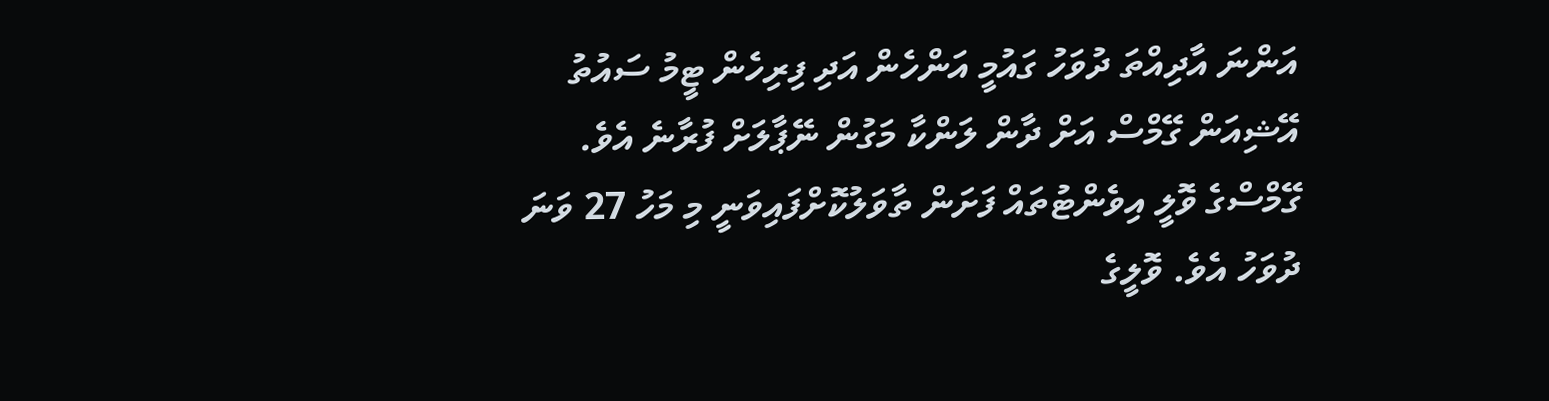އަންނަ އާދިއްތަ ދުވަހު ގައުމީ އަންހެން އަދި ފިރިހެން ޓީމު ސައުތު އޭޝިއަން ގޭމްސް އަށް ދާން ލަންކާ މަގުން ނޭޕާލަށް ފުރާނެ އެވެ. ގޭމްސްގެ ވޮލީ އިވެންޓުތައް ފަށަން ތާވަލުކޮށްފައިވަނީ މި މަހު 27 ވަނަ ދުވަހު އެވެ. ވޮލީގެ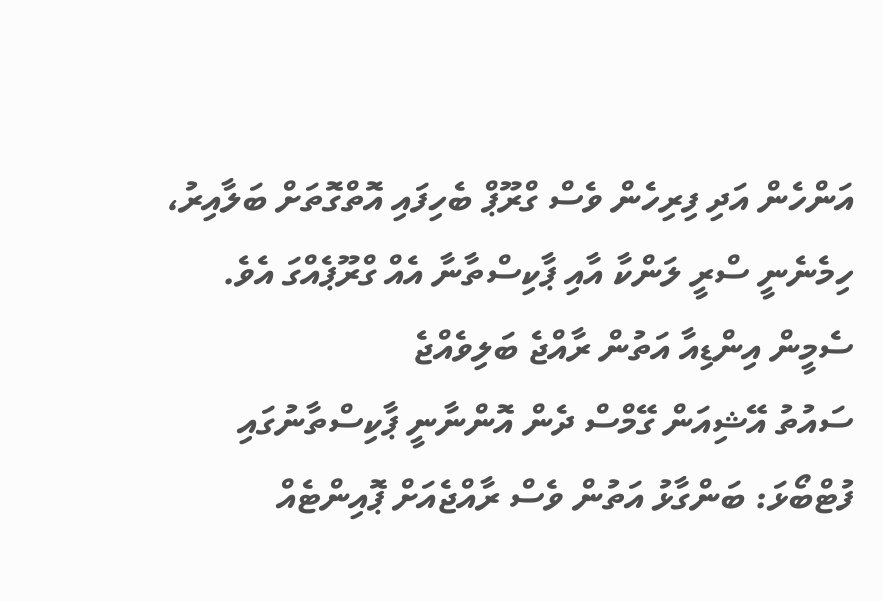އަންހެން އަދި ފިރިހެން ވެސް ގްރޫޕް ބެހިފައި އޮތްގޮތަށް ބަލާއިރު، ހިމެނެނީ ސްރީ ލަންކާ އާއި ޕާކިސްތާނާ އެއް ގްރޫޕެއްގަ އެވެ.
ސެމީން އިންޑިއާ އަތުން ރާއްޖެ ބަލިވެއްޖެ
ސައުތު އޭޝިއަން ގޭމްސް ދެން އޮންނާނީ ޕާކިސްތާނުގައި
ފުޓްބޯޅަ: ބަންގާޅު އަތުން ވެސް ރާއްޖެއަށް ޕޮއިންޓެއް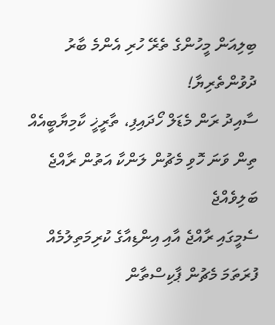ބިލިއަން މީހުންގެ ތެރޭ ހުރި އެންމެ ބާރު ދުވުންތެރިޔާ!
ސާއިދު ރަން މެޑަލް ހޯދައިފި، ތާރީޚީ ކާމިޔާބީއެއް
ތިން ވަނަ ހޮވި މެޗުން ލަންކާ އަތުން ރާއްޖެ ބަލިވެއްޖެ
ސެމީގައި ރާއްޖެ އާއި އިންޑިއާގެ ކުރިމަތިލުމެއް
ފުރަތަމަ މެޗުން ޕާކިސްތާން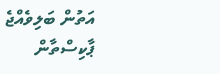އަތުން ބަލިވެއްޖެ
ޕާކިސްތާން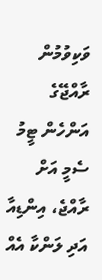ވަކިވުމުން ރާއްޖޭގެ އަންހެން ޓީމު ސެމީ އަށް
ރާއްޖެ، އިންޑިއާ އަދި ލަންކާ އެއް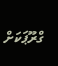ގްރޫޕަކަށް